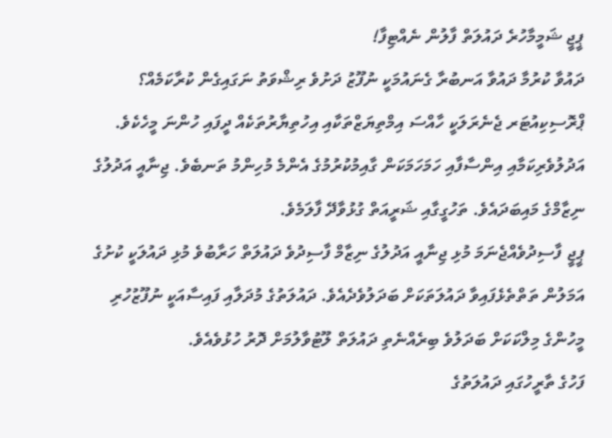ޕީޖީ ޝަމީމާހުރެ ދައުލަތް ފާލުން ނެއްޓިފާ!
ދައުވާ ކުރުމާ ދައުވާ އަނބުރާ ގެނައުމަކީ ނުފޫޒު ދަށުވެ ރިޝްވަތު ނަގައިގެން ކުރާކަމެއް؟
ޕްރޮސިކިއުޓަރ ޖެނެރަލަކީ ހާއްސަ އިމްތިޔަޒްތަކާއި އިހުތިޔާރުތަކެއް ދީފައި ހުންނަ މީހެކެވެ. އަދުލުވެރިކަމާއި އިންސާފާއި ހަމަހަމަކަން ގާއިމުކުރުމުގެ އެންމެ މުހިންމު ތަނބެވެ. ޖިނާއީ އަދުލުގެ ނިޒާމްގެ މައިބަދައެވެ. ތަހުގީގާއި ޝަރީއަތް ގުޅުވާދޭ ފާލަމެވެ.
ޕީޖީ ފާސިދުވެއްޖެނަމަ މުޅި ޖިނާއީ އަދުލުގެ ނިޒާމް ފާސިދުވެ ދައުލަތް ހަރާބުވެ މުޅި ދައުލަކީ ކުށުގެ އަމަލުން ތަތްތެޅެފައިވާ ދައުލަތަކަށް ބަދަލުވެދެއެވެ. ދައުލަތުގެ މުދަލާއި ފައިސާއަކީ ނުފޫޒުހުރި މީހުންގެ މިލްކަކަށް ބަދަލުވެ ބިރެއްނެތި ދައުލަތް ލޫޓުވާލުމަށް ދޮރު ހުޅުވެއެވެ.
ފަހުގެ ތާރީހުގައި ދައުލަތުގެ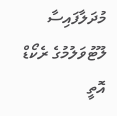މުދަލާފައިސާ ލޫޓުވަލުމުގެ ރެކޯޑް އޮތީ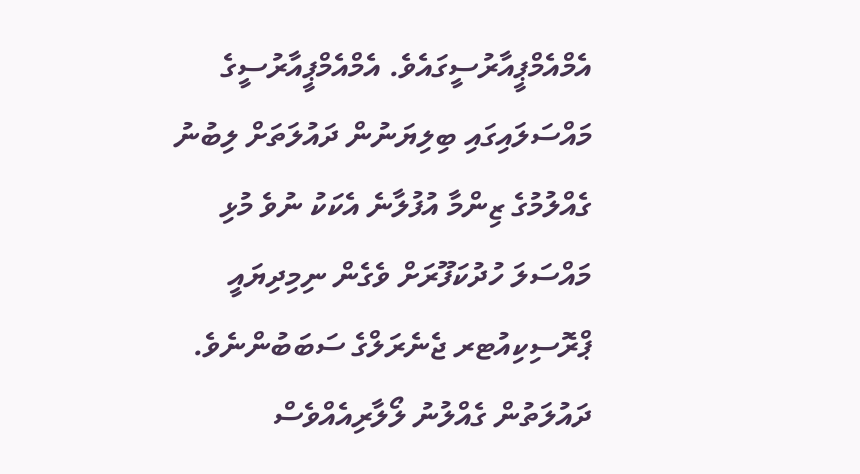އެމްއެމްޕީއާރުސީގައެވެ. އެމްއެމްޕީއާރުސީގެ މައްސަލައިގައި ބިލިޔަނުން ދައުލަތަށް ލިބުނު ގެއްލުމުގެ ޒިންމާ އުފުލާނެ އެކަކު ނުވެ މުޅި މައްސަލަ ހުދުކަފޫރަށް ވެގެން ނިމިދިޔައީ ޕްރޮސިކިއުޓރ ޖެނެރަލްގެ ސަބަބުންނެވެ. ދައުލަތުން ގެއްލުނު ލޯލާރިއެއްވެސް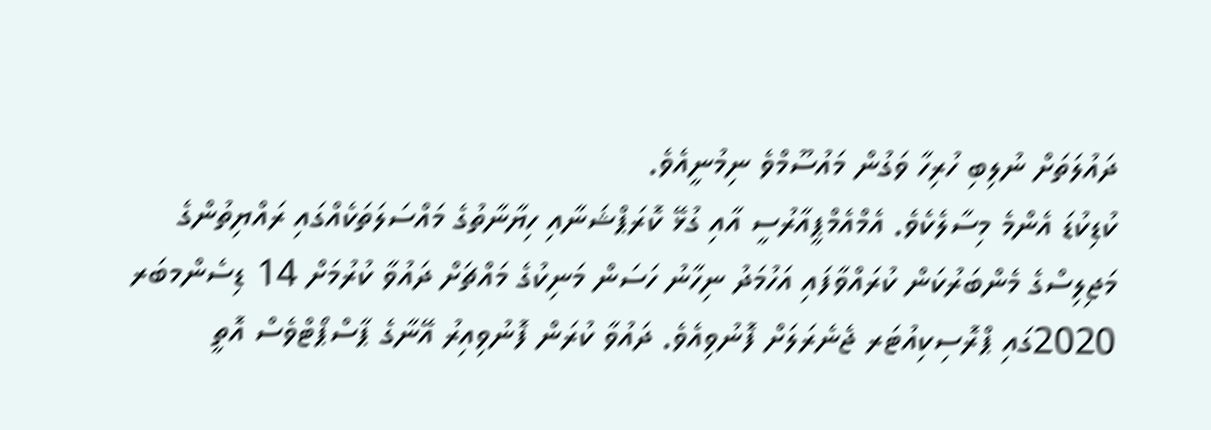ދައުލަތަށް ނުލިބި ހުރިހާ ވަގުން މައުސޫމްވެ ނިމުނީއެވެ.
ކުޑިކުޑަ އެންމެ މިސާލެކެވެ. އެމްއެމްޕީއާރުސީ އާއި ގުޅޭ ކޮރަޕްޝަނާއި ހިޔާނާތުގެ މައްސަލަތަކެއްގައި ރައްޔިތުންގެ މަޖިލިސްގެ މެންބަރުކަން ކުރައްވާފައި އަހުމަދު ނިހާނު ހަސަން މަނިކުގެ މައްޗަށް ދައުވާ ކުރުމަށް 14 ޑިސެންމބަރ 2020ގައި ޕްރޮސިކިއުޓަރ ޖެނެރަލަށް ފޮނުވިއެވެ. ދައުވާ ކުރަން ފޮނުވިއިރު އޭނާގެ ޕާސްޕޯޓްވެސް އޮތީ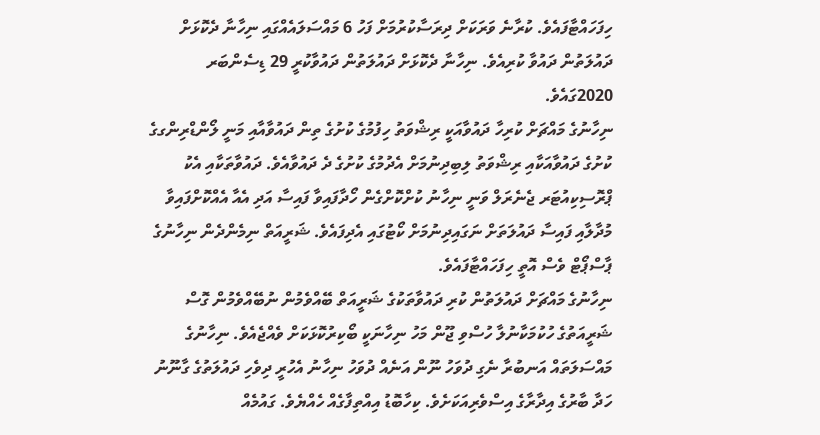ހިފަހައްޓާފައެވެ. ކުރާނެ ވަރަކަށް ދިރަސާކުރުމަށް ފަހު 6 މައްސަލައެއްގައި ނިހާނާ ދެކޮޅަށް ދައުލަތުން ދައުވާ ކުރިއެވެ. ނިހާނާ ދެކޮޅަށް ދައުލަތުން ދައުވާކުރީ 29 ޑިސެންބަރ 2020ގައެވެ.
ނިހާނުގެ މައްޗަށް ކުރިހާ ދައުވާއަކީ ރިޝްވަތު ހިފުމުގެ ކުށުގެ ތިން ދައުވާއާއި މަނީ ލޯންޑްރިންގގެ ކުށުގެ ދައުވާއަކާއި ރިޝްވަތު ލިބިދިނުމަށް އެދުމުގެ ކުށުގެ ދެ ދައުވާއެވެ. ދައުވާތަކާއި އެކު ޕްރޮސިކިއުޓަރ ޖެނެރަލް ވަނީ ނިހާނު ކުށްކޮށްގެން ހޯދާފައިވާ ފައިސާ އަދި އެއާ އެއްކޮށްފައިވާ މުދާލާއި ފައިސާ ދައުލަތަށް ނަގައިދިނުމަށް ކޯޓުގައި އެދިފައެވެ. ޝަރީއަތް ނިމެންދެން ނިހާނުގެ ޕާސްޕޯޓް ވެސް އޮތީ ހިފަހައްޓާފައެވެ.
ނިހާނުގެ މައްޗަށް ދައުލަތުން ކުރި ދައުވާތަކުގެ ޝަރީއަތް ބޭއްވެމުން ނުބޭއްވެމުން ގޮސް ޝަރީއަތުގެ ހުކުމަކާނުލާ ހުސްވި ޖޫން މަހު ނިހާނަކީ ބޯކިރުކޮޅަކަށް ވެއްޖެއެވެ. ނިހާނުގެ މައްސަލަތައް އަނބުރާ ނެގި ދުވަހު ނޫން އަނެއް ދުވަހު ނިހާނު އެހުރީ ދިވެހި ދައުލަތުގެ ގާނޫނު ހަދާ ބާރުގެ އިދާރާގެ އިސްވެރިއަކަށެވެ. ކިހާބޮޑު އިއްތިފާގެއް ހެއްޔެވެ. ގައުމެއް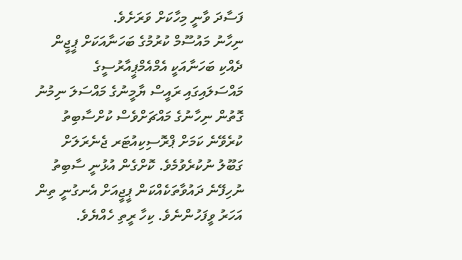ފަސާދަ ވާނީ މިހާކަށް ވަރަށެވެ.
ނިހާނު މައުސޫމް ކުރުމުގެ ބަހަނާއަކަށް ޕީޖީން ދެއްކި ބަހަނާއަކީ އެމްއެމްޕީއާރުސީގެ މައްސަލައިގައި ރައީސް ޔާމީނުގެ މައްސަލަ ނިމުނު ގޮތުން ނިހާނުގެ މައްޗަށްވެސް ކުށްސާބިތު ކުރެވޭނެ ކަމަށް ޕްރޮސިކިއުޓަރ ޖެނެރަލަށް ގަބޫލު ނުކުރެވުމެވެ. ކޮށްގެން އުޅުނީ ސާބިތު ނުހިފޭނެ ދައުވާތަކެއްކަން ޕީޖީއަށް އެނގުނީ ތިން އަހަރު ވީފަހުންނެވެ. ކިހާ ރީތި ހެއްޔެވެ.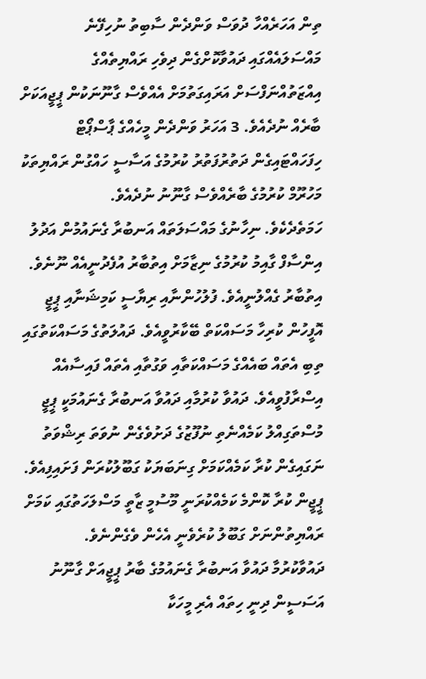ތިން އަހަރެއްހާ ދުވަސް ވަންދެން ސާބިތު ނުހިފޭނެ މައްސަލައެއްގައި ދައުވާކޮށްގެން ދިވެހި ރައްޔިތެއްގެ އިއްޒަތުއްނަފްސަށް އަރައިގަތުމަށް އެއްވެސް ގާނޫނަކުން ޕީޖީއަކަށް ބާރެއް ނުދެއެވެ. 3 އަހަރު ވަންދެން މީހެއްގެ ޕާސްޕޯޓް ހިފަހައްޓައިގެން ދަތުރުފަތުރު ކުރުމުގެ އަސާސީ ހައްގުން ރައްޔިތަކު މަހުރޫމް ކުރުމުގެ ބާރެއްވެސް ގާނޫނު ނުދެއެވެ.
ހަމަތެދެކެވެ. ނިހާނުގެ މައްސަލަތައް އަނބުރާ ގެނައުމުން އަދުލު އިންސާފް ގާއިމު ކުރުމުގެ ނިޒާމަށް އިތުބާރު އުފެދުނީއެއް ނޫނެވެ. އިތުބާރު ގެއްލުނީއެވެ. ފުލުހުންނާއި ރިޔާސީ ކަމިޝަނާއި ޕީޖީ އޮފީހުން ކުރިހާ މަސައްކަތް ބޭކާރުވީއެވެ. ދައުލަތުގެ މަސައްކަތުގައި ތިބި އެތައް ބައެއްގެ މަސައްކަތާއި ވަގުތާއި އެތައް ފައިސާއެއް އިސްރާފުވީއެވެ. ދައުވާ ކުރުމާއި ދައުވާ އަނބުރާ ގެނައުމަކީ ޕީޖީ މުސްތަގިއްލު ކަމެއްނެތި ނުފޫޒުގެ ދަށުވެގެން ނުވަތަ ރިޝްވަތު ނަގައިގެން ކުރާ ކަމެއްކަމަށް ގިނަބަޔަކު ގަބޫލުކުރަން ފަށައިފިއެވެ. ޕީޖީން ކުރާ ކޮންމެ ކަމެއްކުރަނީ މޫސުމީ ޒާތީ މަސްލަހަތުގައި ކަމަށް ރައްޔިތުންނަށް ގަބޫލު ކުރެވެނީ އެހެން ވެގެންނެވެ.
ދައުވާކުރުމާ ދައުވާ އަނބުރާ ގެނައުމުގެ ބާރު ޕީޖީއަށް ގާނޫނު އަސަސީން ދިނީ ހިތައް އެރި މީހަކާ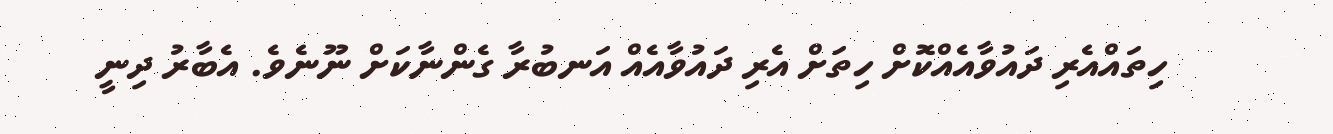ހިތައްއެރި ދައުވާއެއްކޮށް ހިތަށް އެރި ދައުވާއެއް އަނބުރާ ގެންނާކަށް ނޫނެވެ. އެބާރު ދިނީ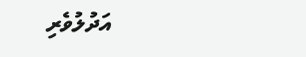އަދުލުވެރި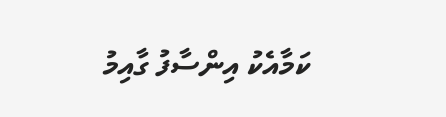ކަމާއެކު އިންސާފު ގާއިމު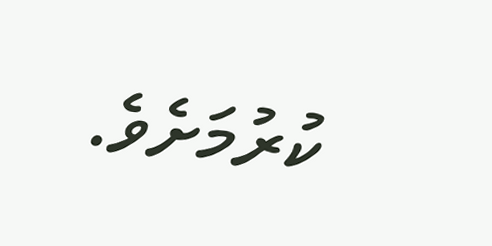ކުރުމަށެވެ.